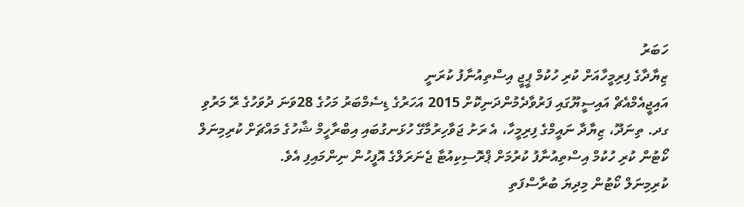ހަބަރު
ޒިޔާދާގެ ފިރިމީހާއަށް ކުރި ހުކުމް ޕީޖީ އިސްތިއުނާފު ކުރަނީ
އައިޖީއެމްއެޗް އައިސީޔޫގައި ފަރުވާދެމުންދަނިކޮށް 2015 އަހަރުގެ ޑިސެމްބަރު މަހުގެ 28ވަނަ ދުވަހުގެ ރޭ މަރުވި ގދ. ތިނަދޫ، ޒިޔާދާ ނައީމްގެ ފިރިމީހާ، އެ ރަށު ޖަވާހިރުމާގޭ ހުޅަނގުބައި އިބްރާހީމް ޝާހުގެ މައްޗަށް ކުރިމިނަލް ކޯޓުން ކުރި ހުކުމް އިސްތިއުނާފު ކުރުމަށް ޕްރޮސިކިއުޓާ ޖެނަރަލްގެ އޮފީހުން ނިންމައިފި އެވެ.
ކުރިމިނަލް ކޯޓުން މިދިޔަ ބުރާސްފަތި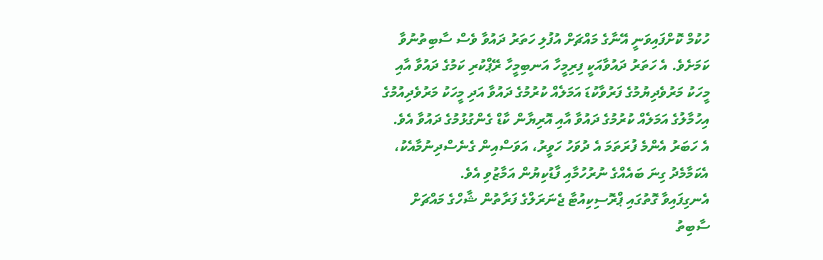ހުކުމް ކޮށްފައިވަނީ އޭނާގެ މައްޗަށް އުފުލި ހަތަރު ދައުވާ ވެސް ސާބިތުނުވާ ކަމަށެވެ. އެ ހަތަރު ދައުވާއަކީ ފިރިމީހާ އަނބިމީހާ ރޭޕްކުރި ކަމުގެ ދައުވާ އާއި މީހަކު މަރުވެދިޔުމުގެ ފަރުވާކުޑަ އަމަލެއް ކުރުމުގެ ދައުވާ އަދި މީހަކު މަރުވެދިއުމުގެ އިހުމާލުގެ އަމަލެއް ކުރުމުގެ ދައުވާ އާއި އޮރިޔާން ކާޑް ގެންގުޅުމުގެ ދައުވާ އެވެ.
އެ ހަބަރު އެންމެ ފުރަތަމަ އެ ދުވަހު ހަވީރު، އަވަސްއިން ގެނެސްދިނުމާއެކު، އެކަމާމެދު ގިނަ ބައެއްގެ ނުރުހުމާއި ފާޑުކިޔުން އަމާޒުވި އެވެ.
އެނގިފައިވާ ގޮތުގައި ޕްރޮސިކިއުޓާ ޖެނަރަލްގެ ފަރާތުން ޝާހްގެ މައްޗަށް ސާބިތު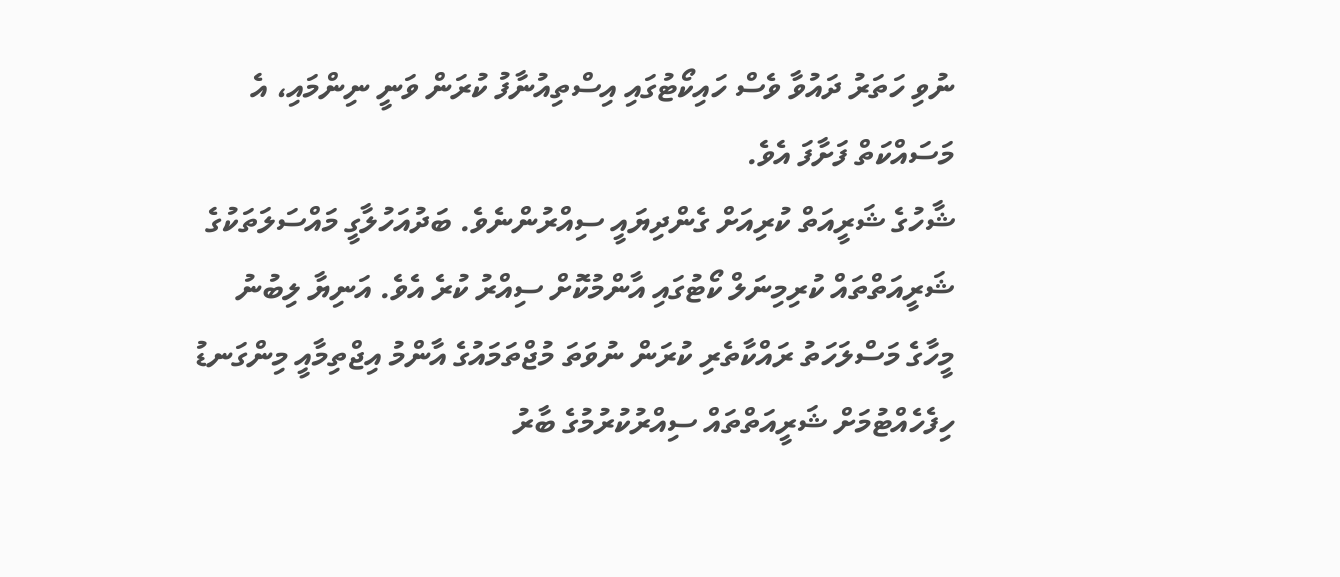ނުވި ހަތަރު ދައުވާ ވެސް ހައިކޯޓުގައި އިސްތިއުނާފު ކުރަން ވަނީ ނިންމައި، އެ މަސައްކަތް ފަށާފަ އެވެ.
ޝާހުގެ ޝަރީއަތް ކުރިއަށް ގެންދިޔައީ ސިއްރުންނެވެ. ބަދުއަހުލާގީ މައްސަލަތަކުގެ ޝަރީއަތްތައް ކުރިމިނަލް ކޯޓުގައި އާންމުކޮށް ސިއްރު ކުރެ އެވެ. އަނިޔާ ލިބުނު މީހާގެ މަސްލަހަތު ރައްކާތެރި ކުރަން ނުވަތަ މުޖްތަމައުގެ އާންމު އިޖްތިމާއީ މިންގަނޑު ހިފެހެއްޓުމަށް ޝަރީއަތްތައް ސިއްރުކުރުމުގެ ބާރު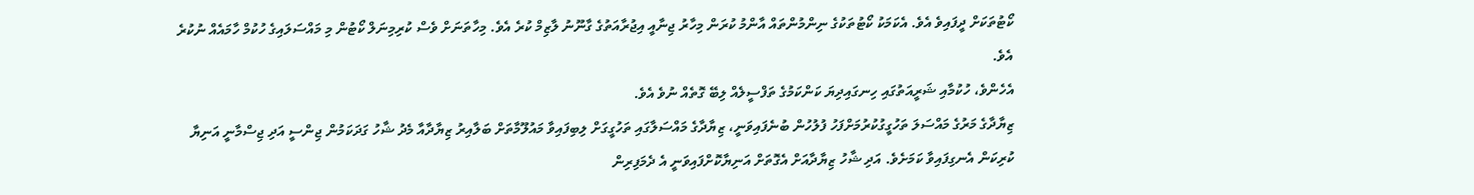ކޯޓުތަކަށް ދީފައިވެ އެވެ. އެކަމަކު ކޯޓުތަކުގެ ނިންމުންތައް އާންމު ކުރަން މިހާރު ޖިނާއީ އިޖުރާއަތުގެ ގާނޫނު ލާޒިމް ކުރެ އެވެ. މިހާތަނަށް ވެސް ކުރިމިނަލް ކޯޓުން މި މައްސަލައިގެ ހުކުމް ހާމައެއް ނުކުރެ އެވެ.
އެހެންވެ، ހުކުމާއި ޝަރީއަތުގައި ހިނގައިދިޔަ ކަންކަމުގެ ތަފްސީލެއް ލިބޭ ގޮތެއް ނުވެ އެވެ.
ޒިޔާދާގެ މަރުގެ މައްސަލަ ތަހުގީގުކުރުމަށްފަހު ފުލުހުން ބުނެފައިވަނީ، ޒިޔާދާގެ މައްސަލާގައި ތަހުގީގަށް ލިބިފައިވާ މައުލޫމާތަށް ބަލާއިރު ޒިޔާދާއާ މެދު ޝާހު ގަދަކަމުން ޖިންސީ އަދި ޖިސްމާނީ އަނިޔާ ކުރިކަން އެނގިފައިވާ ކަމަށެވެ. އަދި ޝާހު ޒިޔާދާއަށް އެގޮތަށް އަނިޔާކޮށްފައިވަނީ އެ ދެމަފިރިން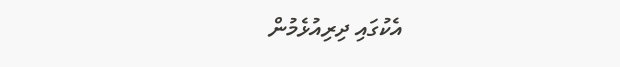އެކުގައި ދިރިއުޅެމުން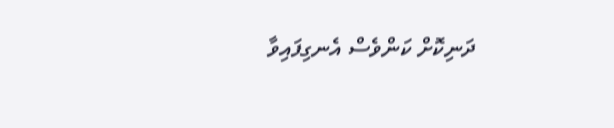ދަނިކޮށް ކަންވެސް އެނގިފައިވާ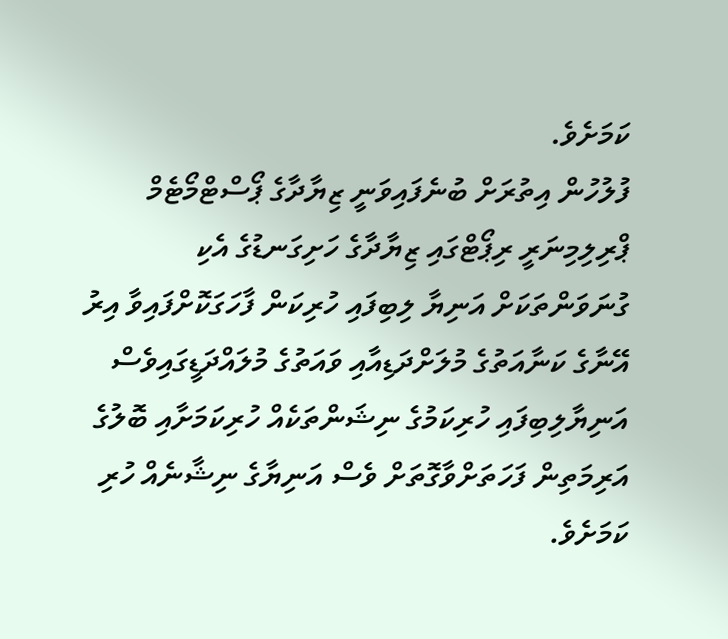ކަމަށެވެ.
ފުލުހުން އިތުރަށް ބުނެފައިވަނީ ޒިޔާދާގެ ޕޯސްޓްމޯޓެމް ޕްރިލިމިނަރީ ރިޕޯޓްގައި ޒިޔާދާގެ ހަށިގަނޑުގެ އެކި ގުނަވަންތަކަށް އަނިޔާ ލިބިފައި ހުރިކަން ފާހަގަކޮށްފައިވާ އިރު އޭނާގެ ކަނާއަތުގެ މުލަށްދަޑިއާއި ވައަތުގެ މުލައްދަޑީގައިވެސް އަނިޔާލިބިފައި ހުރިކަމުގެ ނިޝަންތަކެއް ހުރިކަމަށާއި ބޮލުގެ އަރިމަތިން ފަހަތަށްވާގޮތަށް ވެސް އަނިޔާގެ ނިޝާނެއް ހުރި ކަމަށެވެ.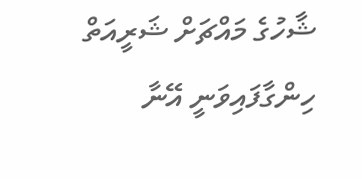ޝާހުގެ މައްޗަށް ޝަރީއަތް ހިންގާފައިވަނީ އޭނާ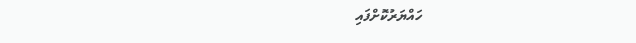ހައްޔަރުކޮށްފައި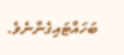ބަހައްޓައިގެންނެވެ.